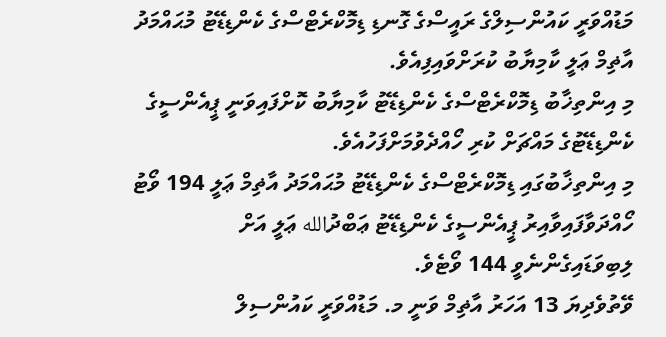މަޑުއްވަރީ ކައުންސިލްގެ ރައީސްގެ ގޮނޑި ޑިމޮކްރެޓްސްގެ ކެންޑިޑޭޓު މުޙައްމަދު އާޡިމް ޢަލީ ކާމިޔާބު ކުރަށްވައިފިއެވެ.
މި އިންތިޚާބު ޑިމޮކްރެޓްސްގެ ކެންޑިޑޭޓު ކާމިޔާބު ކޮށްފައިވަނީ ޕީއެންސީގެ ކެންޑިޑޭޓުގެ މައްޗަށް ކުރި ހޯއްދެވުމަށްފަހުއެވެ.
މި އިންތިޚާބުގައި ޑިމޮކްރެޓްސްގެ ކެންޑިޑޭޓު މުޙައްމަދު އާޡިމް ޢަލީ 194 ވޯޓު ހޯއްދަވާފައިވާއިރު ޕީއެންސީގެ ކެންޑިޑޭޓު ޢަބްދުالله ޢަލީ އަށް ލިބިވަޑައިގެންނެވީ 144 ވޯޓެވެ.
ވޭތުވެދިޔަ 13 އަހަރު އާޡިމް ވަނީ މ. މަޑުއްވަރީ ކައުންސިލް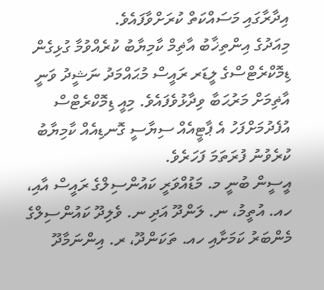އިދާރާގައި މަސައްކަތް ކުރަށްވާފައެވެ.
މިއަދުގެ އިންތިޚާބު އާޡިމް ކާމިޔާބު ކުރެއްވުމާ ގުޅިގެން ޑިމޮކްރެޓްސްގެ ލީޑަރ ރައީސް މުޙައްމަދު ނަޝީދު ވަނީ އާޡިމަށް މަރުޙަބާ ވިދާޅުވެފައެވެ. މިއީ ޑިމޮކްރެޓްސް އުފެދުމަށްފަހު އެ ޕާޓީއެއް ސިޔާސީ ގޮނޑިއެއް ކާމިޔާބު ކުރެވުނު ފުރަތަމަ ފަހަރެވެ.
އީސީން ބުނީ މ. މަޑުއްވަރީ ކައުންސިލްގެ ރައީސް އާއި، ހއ. އުތީމު، ނ. ލަންދޫ އަދި ނ. ވެލިދޫ ކައުންސިލްގެ މެންބަރު ކަމަށާއި ހއ. ތަކަންދޫ، ރ. އިންނަމާދޫ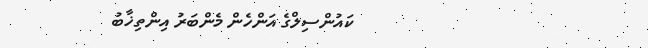ކައުންސިލްގެ އަންހެން މެންބަރު އިންތިޚާބު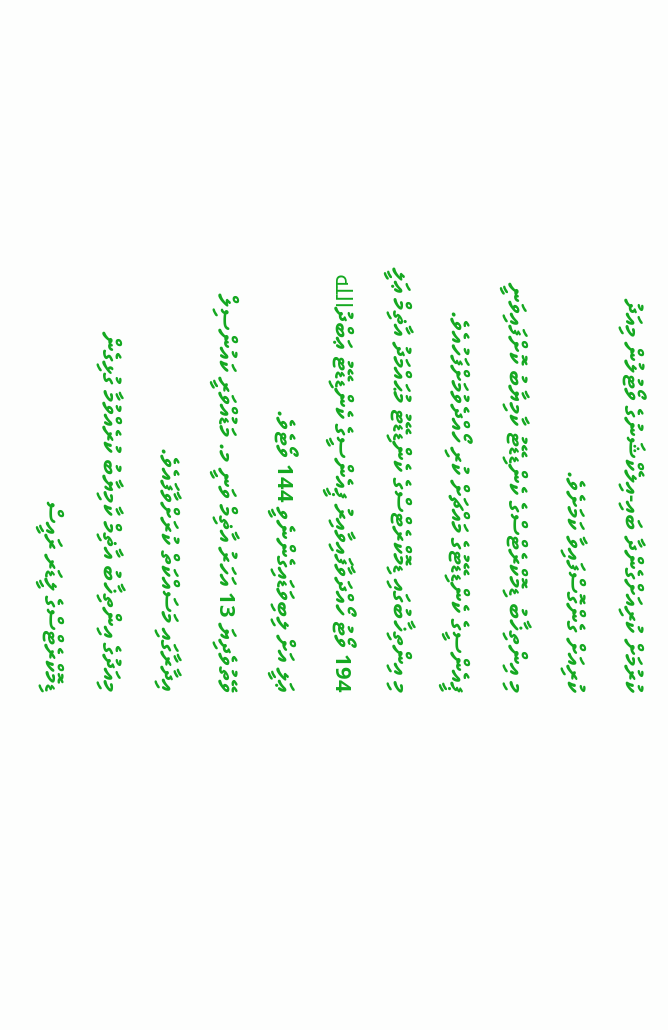ކުރުމަށް ކުރިއަށްގެންދާ ބައި-އިލެކްޝަނުގެ ވޯޓުލުން މިއަދު ކުރިއަށް ގެންގޮސްފައިވާ ކަމަށެވެ.
މި އިންތިޚާބު ޑިމޮކްރެޓްސްގެ ކެންޑިޑޭޓު ކާމިޔާބު ކޮށްފައިވަނީ ޕީއެންސީގެ ކެންޑިޑޭޓުގެ މައްޗަށް ކުރި ހޯއްދެވުމަށްފަހުއެވެ.
މި އިންތިޚާބުގައި ޑިމޮކްރެޓްސްގެ ކެންޑިޑޭޓު މުޙައްމަދު އާޡިމް ޢަލީ 194 ވޯޓު ހޯއްދަވާފައިވާއިރު ޕީއެންސީގެ ކެންޑިޑޭޓު ޢަބްދުالله ޢަލީ އަށް ލިބިވަޑައިގެންނެވީ 144 ވޯޓެވެ.
ވޭތުވެދިޔަ 13 އަހަރު އާޡިމް ވަނީ މ. މަޑުއްވަރީ ކައުންސިލް އިދާރާގައި މަސައްކަތް ކުރަށްވާފައެވެ.
މިއަދުގެ އިންތިޚާބު އާޡިމް ކާމިޔާބު ކުރެއްވުމާ ގުޅިގެން ޑިމޮކްރެޓްސްގެ ލީޑަރ ރައީސް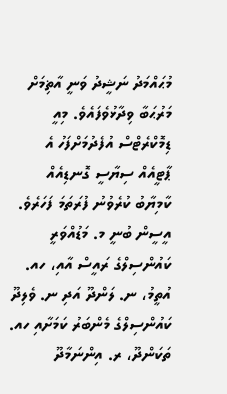މުޙައްމަދު ނަޝީދު ވަނީ އާޡިމަށް މަރުޙަބާ ވިދާޅުވެފައެވެ. މިއީ ޑިމޮކްރެޓްސް އުފެދުމަށްފަހު އެ ޕާޓީއެއް ސިޔާސީ ގޮނޑިއެއް ކާމިޔާބު ކުރެވުނު ފުރަތަމަ ފަހަރެވެ.
އީސީން ބުނީ މ. މަޑުއްވަރީ ކައުންސިލްގެ ރައީސް އާއި، ހއ. އުތީމު، ނ. ލަންދޫ އަދި ނ. ވެލިދޫ ކައުންސިލްގެ މެންބަރު ކަމަށާއި ހއ. ތަކަންދޫ، ރ. އިންނަމާދޫ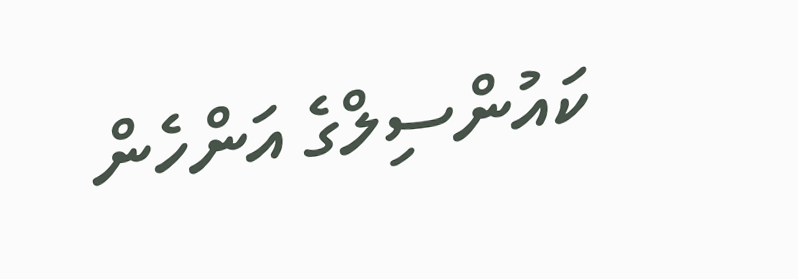ކައުންސިލްގެ އަންހެން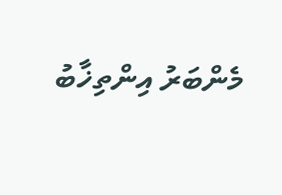މެންބަރު އިންތިޚާބު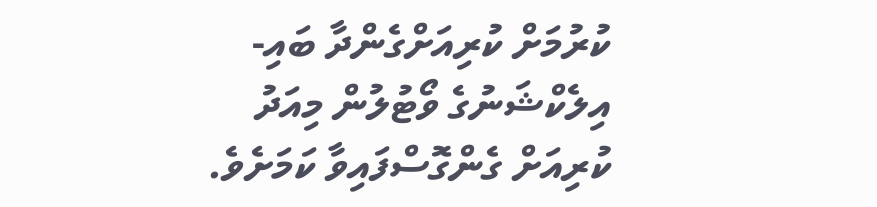ކުރުމަށް ކުރިއަށްގެންދާ ބައި-އިލެކްޝަނުގެ ވޯޓުލުން މިއަދު ކުރިއަށް ގެންގޮސްފައިވާ ކަމަށެވެ.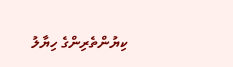ކިޔުންތެރިންގެ ހިޔާލު